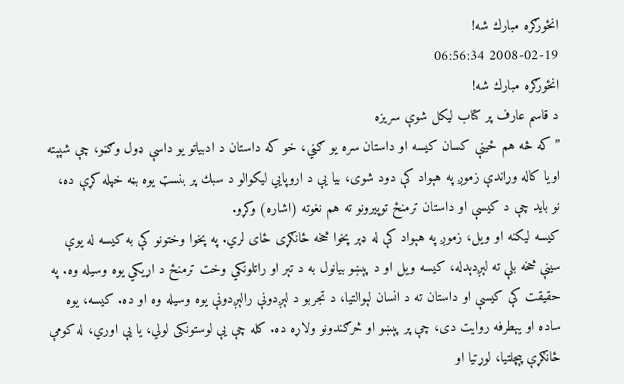انځورګره مبارك شه!
2008-02-19 06:56:34
انځورګره مبارك شه!
د قاسم عارف پر کتاب ليکل شوې سريزه
”كه څه هم ځينې كسان كيسه او داستان سره يو ګڼي، خو كه داستان د ادبياتو يو داسې ډول وګڼو، چې شپېته اويا كاله وړاندې زموږ په هېواد كې دود شوى، بيا يې د اروپايي ليكوالو د سبك پر بنسټ يوه بڼه خپله كړې ده، نو بايد چې د كيسې او داستان ترمنځ توپيرونو ته هم نغوته (اشاره) وكړو.
كيسه ليكنه او ويل، زموږ په هېواد كې له ډېر پخوا څخه ځانګړى ځاى لري. په پخوا وختونو كې به كيسه له يوې سينې څخه بلې ته لېږدېدله، كيسه ويل او د پېښو بيانول به د تېر او راتلونكي وخت ترمنځ د اړيكي يوه وسيله وه. په حقيقت كې كيسې او داستان ته د انسان لېوالتيا، د تجربو د لېږدونې رالېږدونې يوه وسيله وه او ده. كيسه، يوه ساده او يېطرفه روايت دى، چې پر پېښو او څرګندونو ولاړه ده. كله چې يې لوستونكى لولي، يا يې اوري، له كومې ځانګړې پېچلتيا، لوړتيا او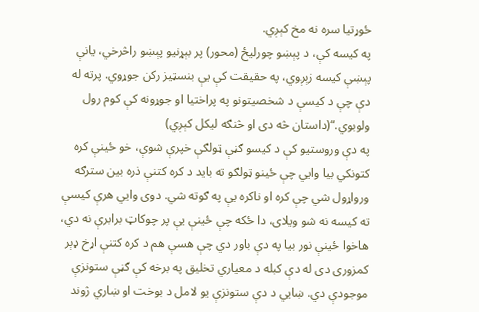ځوړتيا سره نه مخ كېږي.
په كيسه كې، د پېښو چورليځ (محور) پر بېړنيو پېښو راڅرخي، يانې پېښې كيسه زېږوي، په حقيقت كې يې بنسټيز ركن جوړوي. پرته له دې چې د كيسې د شخصيتونو په پراختيا او جوړونه كې كوم رول ولوبوي.“(داستان څه دى او څنګه ليكل كېږي)
په دې وروستيو كې د كيسو ګڼې ټولګې خپرې شوې، خو ځينې كره كتونكي بيا وايي چې ځينو ټولګو ته بايد د كره كتنې ذره بين سترګه ورواړول شي چې كره او ناكره يې په ګوته شي. دوى وايي هرې كيسې ته كيسه نه شو ويلاى، دا ځكه چې ځينې يې پر چوكاټ برابرې نه دي، هاخوا ځينې نور بيا په دې باور دي چې هسې هم د كره كتنې اړخ ډېر كمزورى دى له دې كبله د معياري تخليق په برخه كې ګڼې ستونزې موجودې دي. ښايي د دې ستونزې يو لامل د بوخت او ښاري ژوند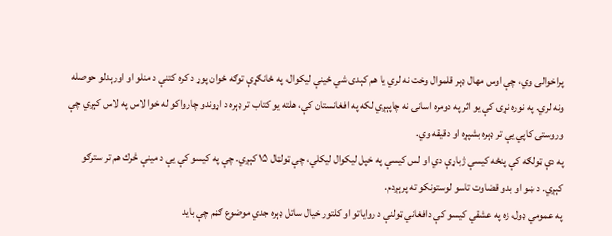پراخوالى وي، چې اوس مهال ډېر قلموال وخت نه لري يا هم كېدى شي ځينې ليكوال، په ځانګړې توګه ځوان پوړ د كره كتنې د منلو او اورېدلو حوصله ونه لري. په نوره نړۍ كې يو اثر په دومره اسانۍ نه چاپېږي لكه په افغانستان كې، هلته يو كتاب تر ډېره د اړوندو چارواكو له خوا لاس په لاس كېږي چې وروستۍ كاپي يې تر ډېره بشپړه او دقيقه وي.
په دې ټولګه كې پنځه كيسې ژباړې دي او لس كيسې په خپل ليكوال ليكلي، چې ټولټال ۱۵ كېږي. چې په كيسو كې يې د مينې څرك هم تر سترګو كېږي. د ښو او بدو قضاوت تاسو لوستونكو ته پرېږدم.
په عمومي ډول، زه په عشقي كيسو كې دافغاني ټولنې د رواياتو او كلتور خيال ساتل ډېره جدي موضوع ګڼم چې بايد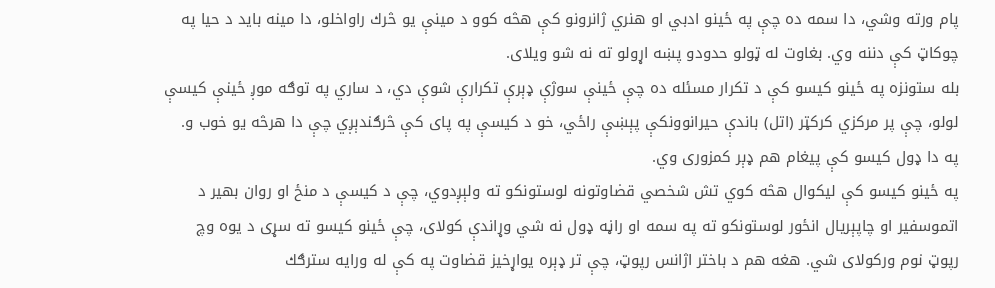پام ورته وشي، دا سمه ده چې په ځينو ادبي او هنري ژانرونو كې هڅه كوو د مينې يو څرك راواخلو، دا مينه بايد د حيا په چوكاټ كې دننه وي. بغاوت له ټولو حدودو پښه اړولو ته نه شو ويلاى.
بله ستونزه په ځينو كيسو كې د تكرار مسئله ده چې ځينې سوژې ډېرې تكرارې شوې دي، د ساري په توګه موږ ځينې كيسې لولو، چې پر مركزي كركټر (اتل) باندې حيرانوونكې پېښې راځي، خو د كيسې په پاى كې څرګندېږي چې دا هرڅه يو خوب و. په دا ډول كيسو كې پيغام هم ډېر كمزورى وي.
په ځينو كيسو كې ليكوال هڅه كوي تش شخصي قضاوتونه لوستونكو ته ولېږدوي، چې د كيسې د منځ او روان بهير د اتموسفير او چاپېريال انځور لوستونكو ته په سمه او راڼه ډول نه شي وړاندې كولاى، چې ځينو كيسو ته سړى د يوه وچ رپوټ نوم وركولاى شي. هغه هم د باختر اژانس رپوټ، چې تر ډېره يواړخيز قضاوت په كې له ورايه سترګك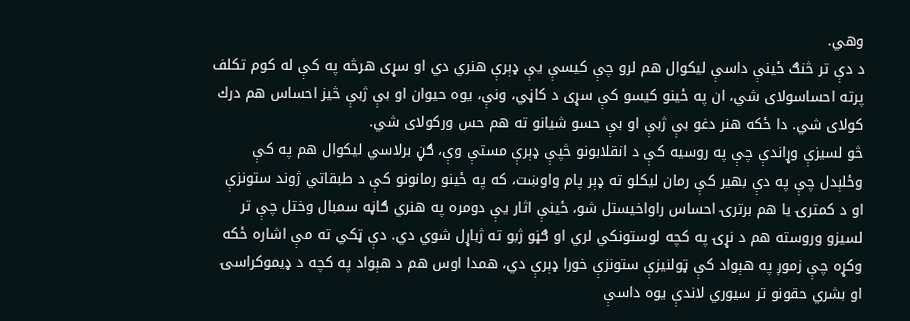وهي.
د دې تر څنګ ځينې داسې ليكوال هم لرو چې كيسې يې ډېرې هنري دي او سړى هرڅه په كې له كوم تكلف پرته احساسولاى شي، ان په ځينو كيسو كې سړى د كاڼي، ونې، يوه حيوان او بې ژبې څيز احساس هم درك كولاى شي. دا ځكه هنر دغو بې ژبې او بې حسو شيانو ته هم حس وركولاى شي.
څو لسيزې وړاندې چې په روسيه كې د انقلابونو څپې ډېرې مستې وې، ګڼ برلاسي ليكوال هم په كې وځلېدل چې په دې بهير كې رمان ليكلو ته ډېر پام واوښت، كه په ځينو رمانونو كې د طبقاتي ژوند ستونزې او د كمترۍ يا هم برترۍ احساس راواخيستل شو، ځينې اثار يې دومره په هنري ګاڼه سمبال وختل چې تر لسيزو وروسته هم د نړۍ په كچه لوستونكي لري او ګڼو ژبو ته ژباړل شوي دي. دې ټكي ته مې اشاره ځكه وكړه چې زموږ په هېواد كې ټولنيزې ستونزې خورا ډېرې دي، همدا اوس هم د هېواد په كچه د ډيموكراسۍ او بشري حقونو تر سيوري لاندې يوه داسې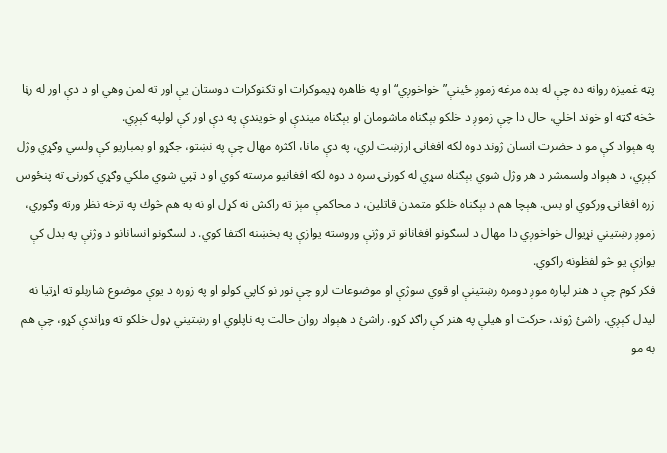پټه غميزه روانه ده چې له بده مرغه زموږ ځينې”خواخوږي“ او په ظاهره ډيموكرات او تكنوكرات دوستان يې اور ته لمن وهي او د دې اور له رڼا څخه ګټه او خوند اخلي، حال دا چې زموږ د خلكو بېګناه ماشومان او بېګناه ميندې او خويندې په دې اور كې لولپه كېږي.
په هېواد كې مو د حضرت انسان ژوند دوه لكه افغانۍ ارزښت لري، په دې مانا، اكثره مهال چې په نښتو، جګړو او بمباريو كې ولسي وګړي وژل كېږي، د هېواد ولسمشر د هر وژل شوي بېګناه سړي له كورنۍ سره د دوه لكه افغانيو مرسته كوي او د ټپي شوي ملكي وګړي كورنۍ ته پنځوس زره افغانۍ وركوي او بس. هېچا هم د بېګناه خلكو متمدن قاتلين، د محاكمې مېز ته راكش نه كړل او نه به هم څوك په ترخه نظر ورته وګوري، زموږ رښتيني نړيوال خواخوږي دا مهال د لسګونو افغانانو تر وژنې وروسته يوازې په بخښنه اكتفا كوي. د لسګونو انسانانو د وژنې په بدل كې يوازې يو څو لفظونه راكوي.
فكر كوم چې د هنر لپاره موږ دومره رښتينې او قوي سوژې او موضوعات لرو چې نور نو كاپي كولو او په زوره د يوې موضوع شاربلو ته اړتيا نه ليدل كېږي. راشئ ژوند، حركت او هيلې په هنر كې راګډ كړو. راشئ د هېواد روان حالت په ناپلوي او رښتيني ډول خلكو ته وړاندې كړو، چې هم به مو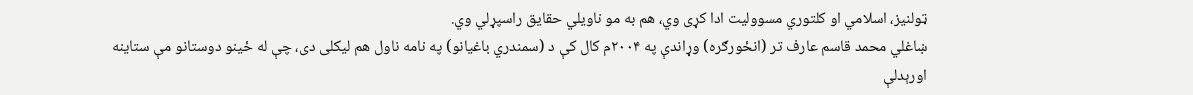ټولنيز، اسلامي او كلتوري مسووليت ادا كړى وي، هم به مو ناويلي حقايق راسپړلي وي.
ښاغلي محمد قاسم عارف تر (انځورګره) وړاندې په ۲۰۰۴م كال كې د (سمندري باغيانو) په نامه ناول هم ليكلى دى، چې له ځينو دوستانو مې ستاينه اورېدلې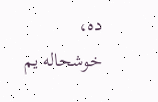ده، خوشحاله يم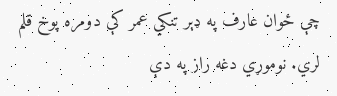چې ځوان عارف په ډېر تنكي عمر كې دومره پوخ قلم لري. نوموړي دغه راز په دې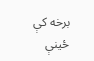برخه كې ځينې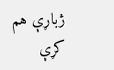ژباړې هم كړې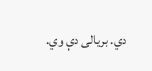دي. بريالى دې وي.